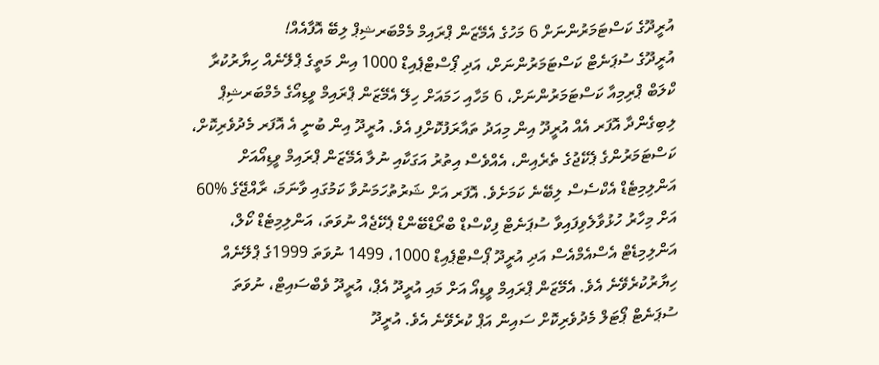އުރީދޫގެ ކަސްޓަމަރުންނަށް 6 މަހުގެ އެމޭޒަން ޕްރައިމް މެމްބަރޝިޕް ލިބޭ އޮފާއެއް!
އުރީދޫގެ ސުޕަނެޓް ކަސްޓަމަރުންނަށް، އަދި ޕޯސްޓްޕެއިޑް 1000 އިން މަތީގެ ޕްލޭނެއް ހިޔާރުކުރާ ކްލަބް ޕްރިމިއާ ކަސްޓަމަރުންނަށް، 6 މަހާއި ހަމައަށް ހިލޭ އެމޭޒަން ޕްރައިމް ވީޑިއޯގެ މެމްބަރޝިޕް ލިބިގެންދާ އޮފަރ އެއް އުރީދޫ އިން މިއަދު ތައާރަފުކޮށްފި އެވެ. އުރީދޫ އިން ބުނީ އެ އޮފަރ މެދުވެރިކޮށް، ކަސްޓަމަރުންގެ ޕެކޭޖުގެ ތެރެއިން، އެއްވެސް އިތުރު އަގަކާއި ނުލާ އެމޭޒަން ޕްރައިމް ވީޑިއޯއަށް އަންލިމިޓެޑް އެކްސެސް ލިބޭނެ ކަމަށެވެ. އޮފަރ އަށް ޝަރުތުހަމަނުވާ ކަމުގައި ވާނަމަ، ރާއްޖޭގެ %60 އަށް މިހާރު ހުޅުވާލެވިފައިވާ ސުޕަނެޓް ފިކްސްޑް ބްރޯޑްބޭންޑް ޕެކޭޖެއް ނުވަތަ، އަންލިމިޓެޑް ކޯލް، އަންލިމިޑެޓް އެސްއެމްއެސް އަދި އުރީދޫ ޕޯސްޓްޕެއިޑް 1000، 1499 ނުވަތަ 1999ގެ ޕްލޭނެއް ހިޔާރުކުރެވޭނެ އެވެ. އެމޭޒަން ޕްރައިމް ވީޑިއޯ އަށް މައި އުރީދޫ އެޕް، އުރީދޫ ވެބްސައިޓް، ނުވަތަ ސުޕަނެޓް ޕޯޓަލް މެދުވެރިކޮށް ސައިން އަޕް ކުރެވޭނެ އެވެ. އުރީދޫ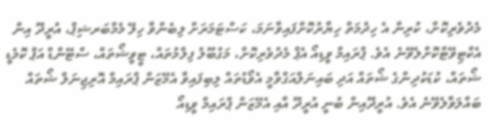މެދުވެރިކޮށް، ކުރިން އެ ހިދުމަތް ހިޔާރުކޮށްފައިވާނަމަ، ކަސްޓަމަރަށް ލިބެންވާ ހިލޭ މެމްބަރޝިޕް، އުރީދޫ އިން އެކްޓިވޭޓްކޮށްލެވޭނެ އެވެ. ޕްރައިމް ވީޑިއޯ އެޕް މެދުވެރިކޮށް، މަގުބޫލު ފިލްމުތައް، ޓީވީޝޯތައް، ސްޓޭންޑް އަޕް ކޮމެޑީ ޝޯތައް، ކުޑަކުދިންގެ ޝޯތައް އަދި ބައިނަލްއަގްވާމީ އެވޯޑުތައް ލިބިފައިވާ އެމޭޒަން ޕްރައިމް އޮރިޖިނަލް ޝޯތައް ބައްލަވާލެވޭނެ އެވެ. އުރީދޫއިން ބުނީ އުރީދޫ އާއި އެމޭޒަން ޕްރައިމް ވީޑިއޯ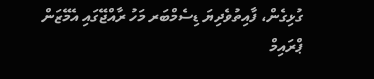ގުޅިގެން، ފާއިތުވެދިޔަ ޑިސެމްބަރ މަހު ރާއްޖޭގައި އެމޭޒަން ޕްރައިމް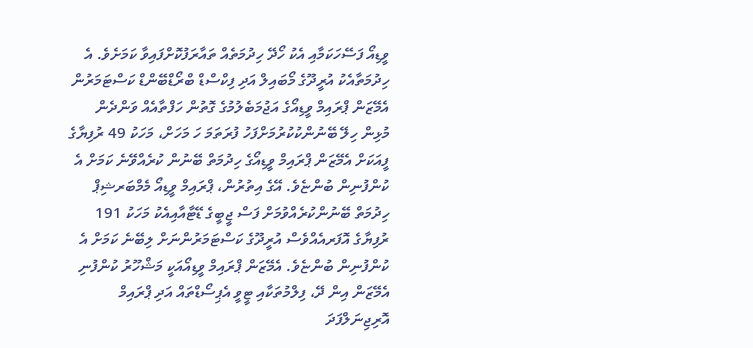ވީޑިއޯ ފަސޭހަކަމާއި އެކު ހޯދޭ ހިދުމަތެއް ތައާރަފުކޮށްފައިވާ ކަމަށެވެ. އެ ހިދުމަތާއެކު އުރީދޫގެ މޯބައިލް އަދި ފިކްސްޑް ބްރޯޑްބޭންޑް ކަސްޓަމަރުން އެމޭޒަން ޕްރައިމް ވީޑިއޯގެ އަޖުމަބެލުމުގެ ގޮތުން ހަފްތާއެއް ވަންދެން މުޅިން ހިލޭ ބޭނުންކުކުރުމަށްފަހު ފުރަތަމަ ހަ މަހަށް، މަހަކު 49 ރުފިޔާގެ ފީއަކަށް އެމޭޒަން ޕްރައިމް ވީޑިއޯގެ ހިދުމަތް ބޭނުން ކުރެއްވޭނެ ކަމަށް އެ ކުންފުނިން ބުންޏެވެ. އޭގެ އިތުރުން، ޕްރައިމް ވީޑިއޯ މެމްބަރޝިޕް ހިދުމަތް ބޭނުންކުރެއްވުމަށް ފަސް ޖީބީގެ ޑޭޓާއާއިއެކު މަހަކު 191 ރުފިޔާގެ އޮފަރއެއްވެސް އުރީދޫގެ ކަސްޓަމަރުންނަށް ލިބޭނެ ކަމަށް އެ ކުންފުނިން ބުންޏެވެ. އެމޭޒަން ޕްރައިމް ވީޑިއޯއަކީ މަޝްހޫރު ކުންފުނި އެމޭޒަން އިން ދޭ، ފިލްމުތަކާއި ޓީވީ އެޕިސޯޑްތައް އަދި ޕްރައިމް އޮރިޖިނަލްފަދަ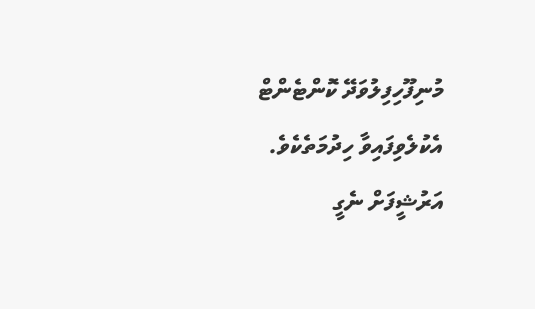މުނިފޫހިފިލުވަދޭ ކޮންޓެންޓް އެކުލެވިފައިވާ ހިދުމަތެކެވެ.
އަރުޝީފަށް ނެގީ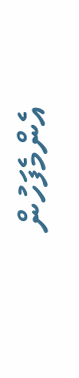އެންމެފަހުން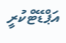އަޕްޑޭޓްކުރީ